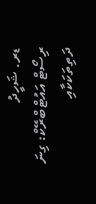ޑރ. ޝަހީދު
ރިސޯޓް އައުޓްބްރޭކް: ގިނަ ދަތިތަކަކާއި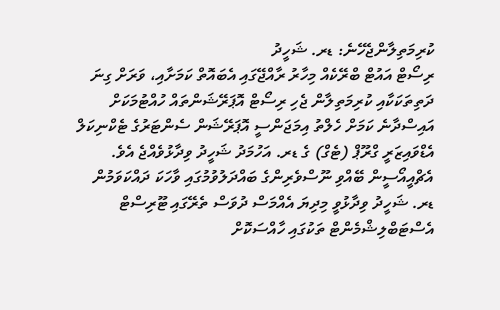ކުރިމަތިލާންޖެހޭނެ: ޑރ. ޝަހީދު
ރިސޯޓް އައުޓް ބްރޭކެއް މިހާރު ރާއްޖޭގައި އެބައޮތް ކަމަށާއި، ވަރަށް ގިނަ ދަތިތަކަކާއި ކުރިމަތިލާން ޖެހި ރިސޯޓް އޮޕަރޭޝަންތައް ހުއްޓުމަކަށް އައިސްދާނެ ކަމަށް ހެލްތު އިމަޖަންސީ އޮޕަރޭޝަން ސެންޓަރުގެ ޓެކްނިކަލް އެޑްވައިޒަރީ ގްރޫޕް (ޓެގް) ގެ ޑރ. އަހުމަދު ޝަހީދު ވިދާޅުވެއްޖެ އެވެ.
އެޗްއީއޯސީން ބޭއްވި ނޫސްވެރިންގެ ބައްދަލުވުމުގައި ވާހަކަ ދައްކަވަމުން ޑރ. ޝަހީދު ވިދާޅުވީ މިދިޔަ އެއްމަސް ދުވަސް ތެރޭގައި ޓޫރިސްޓް އެސްޓަބްލިޝްމެންޓް ތަކުގައި ހާއްސަކޮށް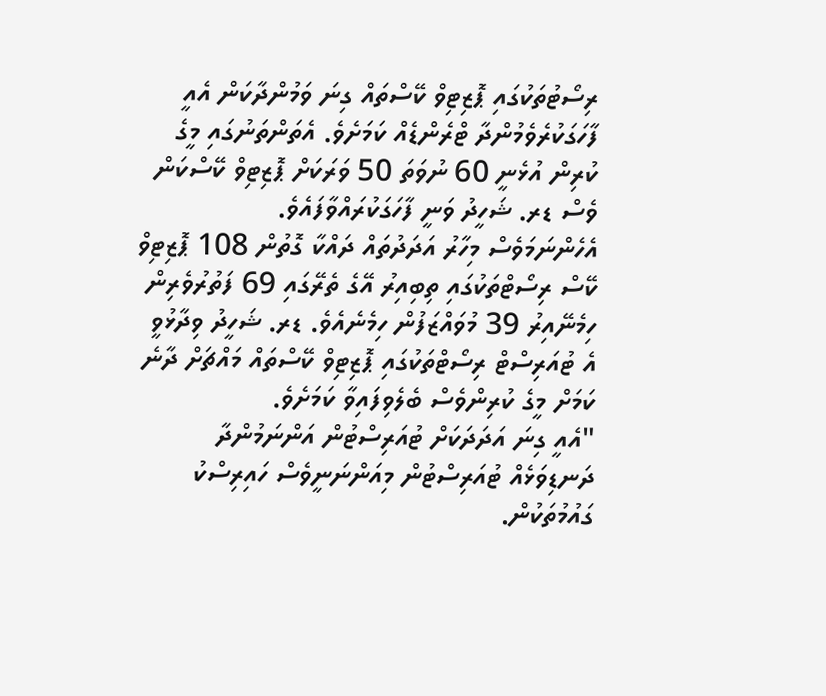ރިސޯޓުތަކުގައި ޕޮޒިޓިވް ކޭސްތައް ގިނަ ވަމުންދާކަން އެއީ ފާހަގަކުރެވެމުންދާ ޓްރެންޑެއް ކަމަށެވެ. އެތަންތަނުގައި މީގެ ކުރިން އުޅެނީ 60 ނުވަތަ 50 ވަރަކަށް ޕޮޒިޓިވް ކޭސްކަން ވެސް ޑރ. ޝަހީދު ވަނީ ފާހަގަކުރައްވާފައެވެ.
އެހެންނަމަވެސް މިހާރު އަދަދުތައް ދައްކާ ގޮތުން 108 ޕޮޒިޓިވް ކޭސް ރިސޯޓްތަކުގައި ތިބިއިރު އޭގެ ތެރޭގައި 69 ފަތުރުވެރިން ހިމެނޭއިރު 39 މުވައްޒަފުން ހިމެނެއެވެ. ޑރ. ޝަހީދު ވިދާޅުވީ އެ ޓުއަރިސްޓް ރިސޯޓްތަކުގައި ޕޮޒިޓިވް ކޭސްތައް މައްޗަށް ދާނެ ކަމަށް މީގެ ކުރިންވެސް ބެލެވިފައިވާ ކަމަށެވެ.
"އެއީ ގިނަ އަދަދަކަށް ޓުއަރިސްޓުން އަންނަމުންދާ ދަނޑިވަޅެއް ޓުއަރިސްޓުން މިއަންނަނީވެސް ހައިރިސްކު ގައުމުތަކުން.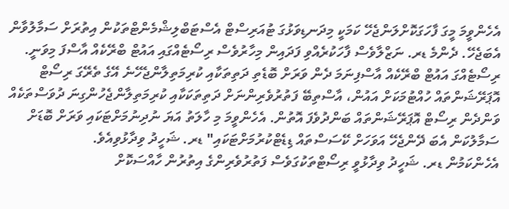އެހެންވީމަ މީގަ ފާހަގަކޮށްލަންޖެހޭ ކަމަކީ މިދަނޑިވަޅުގަ ޓުއަރިސްޓް އެސްޓަބްލިޝްމެންޓްތަކުން އިތުރަށް ސަމާލުވާން އެބަޖެހޭ. ދެންމެ ޑރ. ނަޒްލާވެސް ފާހަކުރެއްވި ފަދައިން މިހާރުވެސް ރިސޯޓެއްގައި އައުޓް ބްރޭކެއް އާސްފަ މިވަނީ. ރިސޯޓެއްގަ އައުޓް ބްރޭކެއް އާސްފިނަމަ ދެން ވަރަށް ބޮޑެތި ދަތިތަކާއި ކުރިމަތިލާންޖެހޭނެ އޭގެ ތެރޭގަ ރިސޯޓް އޮޕަރޭޝަންތައް ހުއްޓުމަކަށް އައުން، އާސްތިބޭ ފަތުރުވެރިންނަށް ދަތިތަކަކާއި ކުރިމަތިލާންޖެހުންގިނަ ދުވަސްތަކެއް ވަންދެން ރިސޯޓް އޮޕަރޭޝަންތައް ބަންދުވެފަ އޮތުން. އެހެންވީމަ މި ހާލަތު އަޔަ ނުދިނުމަށްޓަކައި ވަރަށް ބޮޑަށް ސަމާލުކަން އެބަ ދޭންޖެހޭ އަވަހަށް ކޭސަސްތައް ޑިޑެޓްކުރުމަށްޓަކައި" ޑރ. ޝަހީދު ވިދާޅުވިއެވެ.
އެހެންކަމުން ޑރ. ޝަހީދު ވިދާޅުވީ ރިސޯޓްތަކުގަވެސް ފަތުރުވެރިންގެ އިތުރުން ހާއްސަކޮށް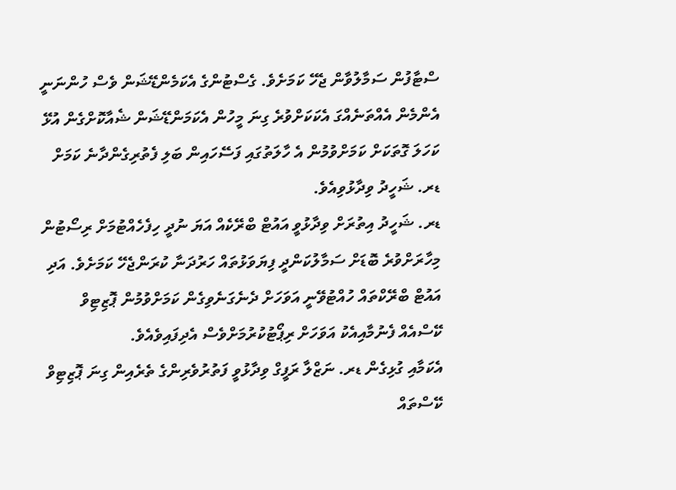ސްޓާފުން ސަމާލުވާން ޖެހޭ ކަމަށެވެ. ގެސްޓުންގެ އެކަމެންޑޭޝަން ވެސް ހުންނަނީ އެންމެން އެއްތަނެއްގަ އެކަކަށްވުރެ ގިނަ މީހުން އެކަމަންޑޭޝަން ޝެއާކޮށްގެން އުޅޭ ކަހަލަ ގޮތަކަށް ކަމަށްވުމުން އެ ހާލަތުގައި ފަސޭހައިން ބަލި ފެތުރިގެންދާނެ ކަމަށް ޑރ. ޝަހީދު ވިދާޅުވިއެވެ.
ޑރ. ޝަހީދު އިތުރަށް ވިދާޅުވީ އައުޓް ބްރޭކެއް އަޔަ ނުދީ ހިފެހެއްޓުމަށް ރިސޯޓުން މިހާރަށްވުރެ ބޮޑަށް ސަމާލުކަންދީ ފިޔަވަޅުތައް ހަރުދަނާ ކުރަންޖެހޭ ކަމަށެވެ. އަދި އައުޓް ބްރޭކްތައް ހުއްޓުވޭނީ އަވަހަށް ދެނެގަނެވިގެން ކަމަށްވުމުން ޕޮޒިޓިވް ކޭސްއެއް ފެނުމާއިއެކު އަވަހަށް ރިޕޯޓުކުރުމަށްވެސް އެދިފައިވެއެވެ.
އެކަމާއި ގުޅިގެން ޑރ. ނަޒްލާ ރަފީގް ވިދާޅުވީ ފަތުރުވެރިންގެ ތެރެއިން ގިނަ ޕޮޒިޓިވް ކޭސްތައް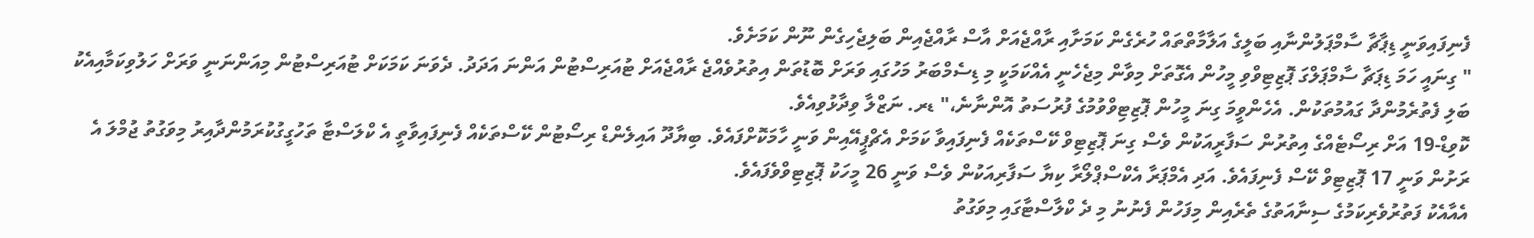ފެނިފައިވަނީ ޑިޕާޗާ ސާމްޕަލުންނާއި ބަލީގެ އަލާމާތްތައް ހުރެގެން ކަމަށާއި ރާއްޖެއަށް އާސް ރާއްޖެއިން ބަލިޖެހިގެން ނޫން ކަމަށެވެ.
" ގިނައީ ހަމަ ޑިޕަޗާ ސާމްޕަލްގަ ޕޮޒިޓިވްވި މީހުން އެގޮތަށް މިވާން މިޖެހެނީ އެއްކަމަކީ މި ޑިސެމްބަރު މަހުގައި ވަރަށް ބޮޑުތަން އިތުރުވެއްޖެ ރާއްޖެއަށް ޓުއަރިސްޓުން އަންނަ އަދަދު. ދެވަނަ ކަމަކަށް ޓުއަރިސްޓުން މިއަންނަނީ ވަރަށް ހަލުވިކަމާއިއެކު ބަލި ފެތުރެމުންދާ ގައުމުތަކުން. އެހެންވީމަ ގިނަ މީހުން ޕޮޒިޓިވްވުމުގެ ފުރުސަތު އޮންނާނެ،" ޑރ. ނަޒްލާ ވިދާޅުވިއެވެ.
ކޮވިޑް-19 އަށް ރިސޯޓެއްގެ އިތުރުން ސަފާރީއަކުން ވެސް ގިނަ ޕޮޒިޓިވް ކޭސްތަކެއް ފެނިފައިވާ ކަމަށް އެޗްޕީއޭއިން ވަނީ ހާމަކޮށްފައެވެ. ބިޔާދޫ އައިލެންޑް ރިސޯޓުން ކޭސްތަކެއް ފެނިފައިވާތީ އެ ކްލަސްޓާ ތަހުގީގުކުރަމުންދާއިރު މިވަގުތު ޖުމްލަ އެ ރަށުން ވަނީ 17 ޕޮޒިޓިވް ކޭސް ފެނިފައެވެ. އަދި އެމްޕަރާ އެކްސްޕްލޯރާ ކިޔާ ސަފާރިއަކުން ވެސް ވަނީ 26 މީހަކު ޕޮޒިޓިވްވެފައެވެ.
އެއާއެކު ފަތުރުވެރިކަމުގެ ސިނާއަތުގެ ތެރެއިން މިފަހުން ފެނުނު މި ދެ ކްލާސްޓާގައި މިވަގުތު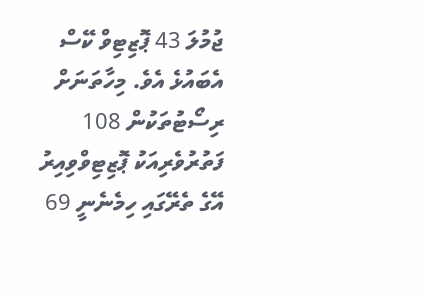ޖުމުލަ 43 ޕޮޒިޓިވް ކޭސް އެބައުޅެ އެވެ. މިހާތަނަށް ރިސޯޓުތަކުން 108 ފަތުރުވެރިއަކު ޕޮޒިޓިވްވިއިރު އޭގެ ތެރޭގައި ހިމެނެނީ 69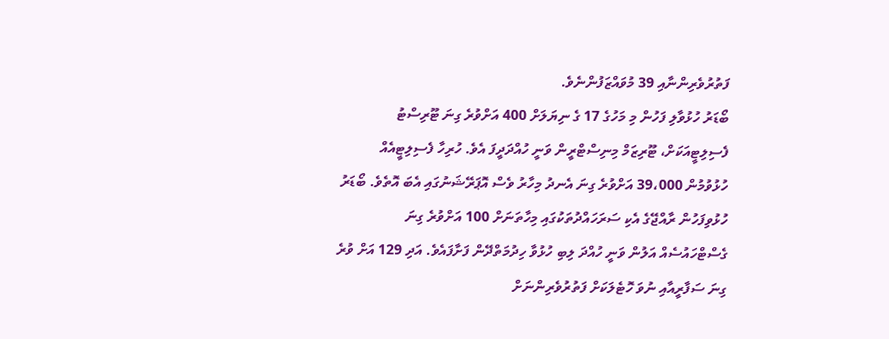ފަތުރުވެރިންނާއި 39 މުވައްޒަފުންނެވެ.
ބޯޑަރު ހުޅުވާލި ފަހުން މި މަހުގެ 17 ގެ ނިޔަލަށް 400 އަށްވުރެ ގިނަ ޓޫރިސްޓު ފެސިލިޓީއަކަށް، ޓޫރިޒަމް މިނިސްޓްރީން ވަނީ ހުއްދަދީފަ އެވެ. ހުރިހާ ފެސިލިޓީއެއް ހުޅުވުމުން 39،000 އަށްވުރެ ގިނަ އެނދު މިހާރު ވެސް އޮޕަރޭޝަނުގައި އެބަ އޮތެވެ. ބޯޑަރު ހުޅުވިފަހުން ރާއްޖޭގެ އެކި ސަރަހައްދުތަކުގައި މިހާތަނަށް 100 އަށްވުރެ ގިނަ ގެސްޓްހައުސެއް އަލުން ވަނީ ހުއްދަ ލިބި ހުޅުވާ ހިދުމަތްދޭން ފަށާފައެވެ. އަދި 129 އަށް ވުރެ ގިނަ ސަފާރީއާއި ނުވަ ހޮޓެލަކަށް ފަތުރުވެރިންނަށް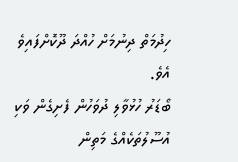ހިދުމަތް ދިނުމަށް ހުއްދަ ދޫކޮށްފައިވެ އެވެ.
ބޯޑަރު ހުޅުވާލި ދުވަހުން ފެށިގެން ވަކި އުސޫލުތަކެއްގެ މަތިން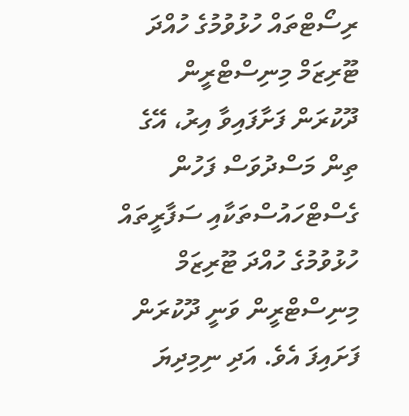ރިސޯޓްތައް ހުޅުވުމުގެ ހުއްދަ ޓޫރިޒަމް މިނިސްޓްރީން ދޫކުރަން ފަށާފައިވާ އިރު، އޭގެ ތިން މަސްދުވަސް ފަހުން ގެސްޓްހައުސްތަކާއި ސަފާރީތައް ހުޅުވުމުގެ ހުއްދަ ޓޫރިޒަމް މިނިސްޓްރީން ވަނީ ދޫކުރަން ފަށައިފަ އެވެ. އަދި ނިމިދިޔަ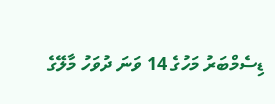ޑިސެމްބަރު މަހުގެ 14 ވަނަ ދުވަހު މާލޭގެ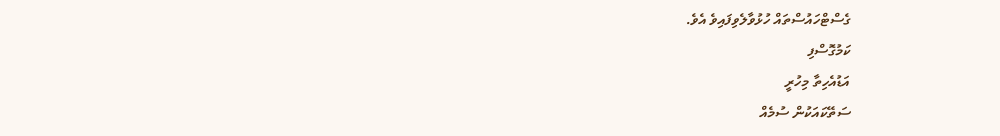ގެސްޓްހައުސްތައް ހުޅުވާލެވިފައިވެ އެވެ.
ކަމުގޮސްފި
އަޑުއެހިތާ މިހުރީ
ސަތޭކައަކުން ސުމެއް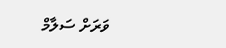ވަރަށް ސަލާމް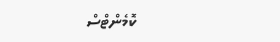ކޮމެންޓްސް